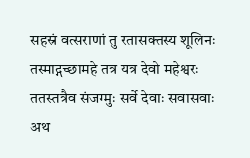सहस्रं वत्सराणां तु रतासक्तस्य शूलिनः
तस्माद्गच्छामहे तत्र यत्र देवो महेश्वरः
ततस्तत्रैव संजग्मुः सर्वे देवाः सवासवाः
अथ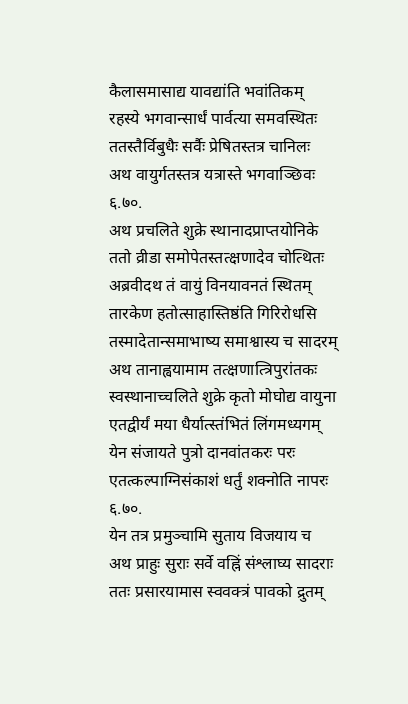कैलासमासाद्य यावद्यांति भवांतिकम्
रहस्ये भगवान्सार्धं पार्वत्या समवस्थितः
ततस्तैर्विबुधैः सर्वैः प्रेषितस्तत्र चानिलः
अथ वायुर्गतस्तत्र यत्रास्ते भगवाञ्छिवः ६.७०.
अथ प्रचलिते शुक्रे स्थानादप्राप्तयोनिके
ततो व्रीडा समोपेतस्तत्क्षणादेव चोत्थितः
अब्रवीदथ तं वायुं विनयावनतं स्थितम्
तारकेण हतोत्साहास्तिष्ठंति गिरिरोधसि
तस्मादेतान्समाभाष्य समाश्वास्य च सादरम्
अथ तानाह्वयामाम तत्क्षणात्त्रिपुरांतकः
स्वस्थानाच्चलिते शुक्रे कृतो मोघोद्य वायुना
एतद्वीर्यं मया धैर्यात्स्तंभितं लिंगमध्यगम्
येन संजायते पुत्रो दानवांतकरः परः
एतत्कल्पाग्निसंकाशं धर्तुं शक्नोति नापरः ६.७०.
येन तत्र प्रमुञ्चामि सुताय विजयाय च
अथ प्राहुः सुराः सर्वे वह्निं संश्लाघ्य सादराः
ततः प्रसारयामास स्ववक्त्रं पावको द्रुतम्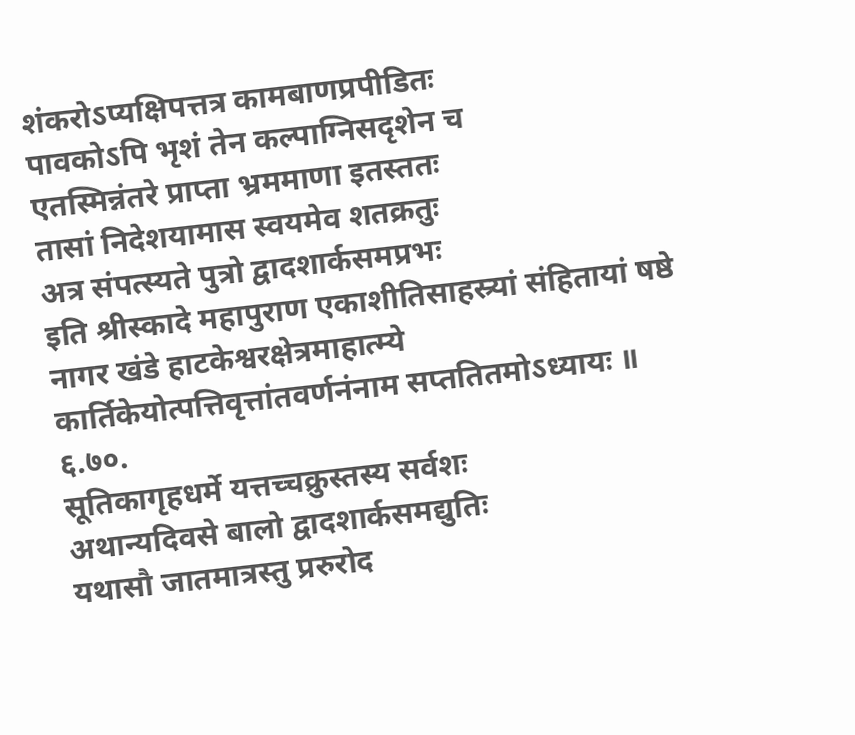शंकरोऽप्यक्षिपत्तत्र कामबाणप्रपीडितः
पावकोऽपि भृशं तेन कल्पाग्निसदृशेन च
एतस्मिन्नंतरे प्राप्ता भ्रममाणा इतस्ततः
तासां निदेशयामास स्वयमेव शतक्रतुः
अत्र संपत्स्यते पुत्रो द्वादशार्कसमप्रभः
इति श्रीस्कादे महापुराण एकाशीतिसाहस्र्यां संहितायां षष्ठे नागर खंडे हाटकेश्वरक्षेत्रमाहात्म्ये कार्तिकेयोत्पत्तिवृत्तांतवर्णनंनाम सप्ततितमोऽध्यायः ॥ ६.७०.
सूतिकागृहधर्मे यत्तच्चक्रुस्तस्य सर्वशः
अथान्यदिवसे बालो द्वादशार्कसमद्युतिः
यथासौ जातमात्रस्तु प्ररुरोद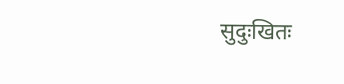सुदुःखितः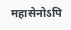महासेनोऽपि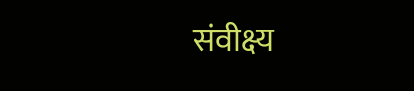संवीक्ष्य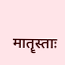मातॄस्ताः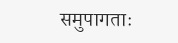समुपागताः